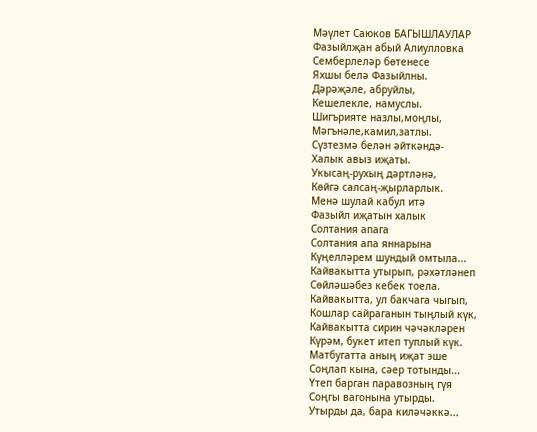Мәүлет Саюков БАГЫШЛАУЛАР
Фазыйлҗан абый Алиулловка
Семберлеләр бөтенесе
Яхшы белә Фазыйлны.
Дәрәҗәле, абруйлы,
Кешелекле, намуслы.
Шигърияте назлы,моңлы,
Мәгънәле,камил,затлы.
Сүзтезмә белән әйткәндә-
Халык авыз иҗаты.
Укысаң-рухың дәртләнә,
Көйгә салсаң-җырларлык.
Менә шулай кабул итә
Фазыйл иҗатын халык
Солтания апага
Солтания апа яннарына
Күңелләрем шундый омтыла...
Кайвакытта утырып, рәхәтләнеп
Сөйләшәбез кебек тоела.
Кайвакытта, ул бакчага чыгып,
Кошлар сайраганын тыңлый күк,
Кайвакытта сирин чәчәкләрен
Күрәм, букет итеп туплый күк.
Матбугатта аның иҗат эше
Соңлап кына, сәер тотынды...
Үтеп барган паравозның гүя
Соңгы вагонына утырды.
Утырды да, бара киләчәккә...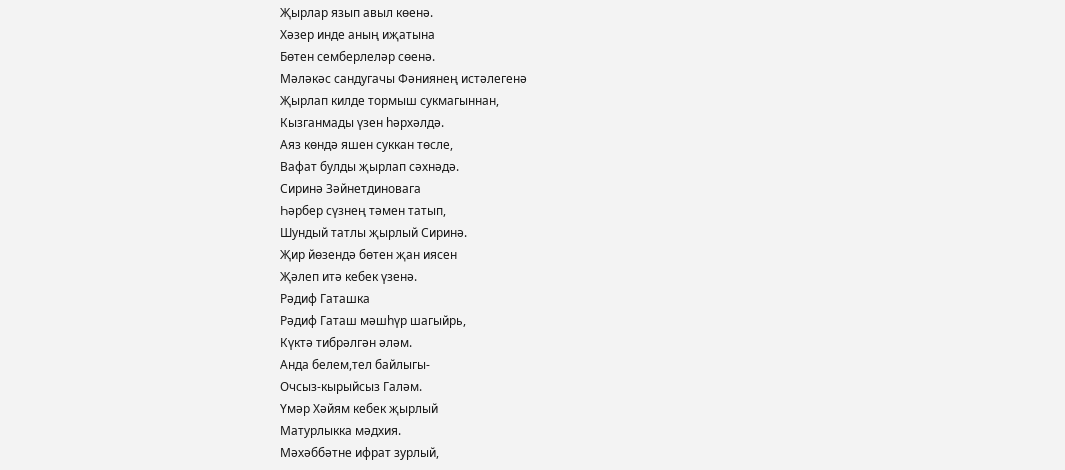Җырлар язып авыл көенә.
Хәзер инде аның иҗатына
Бөтен семберлеләр сөенә.
Мәләкәс сандугачы Фәниянең истәлегенә
Җырлап килде тормыш сукмагыннан,
Кызганмады үзен һәрхәлдә.
Аяз көндә яшен суккан төсле,
Вафат булды җырлап сәхнәдә.
Сиринә Зәйнетдиновага
Һәрбер сүзнең тәмен татып,
Шундый татлы җырлый Сиринә.
Җир йөзендә бөтен җан иясен
Җәлеп итә кебек үзенә.
Рәдиф Гаташка
Рәдиф Гаташ мәшһүр шагыйрь,
Күктә тибрәлгән әләм.
Анда белем,тел байлыгы-
Очсыз-кырыйсыз Галәм.
Үмәр Хәйям кебек җырлый
Матурлыкка мәдхия.
Мәхәббәтне ифрат зурлый,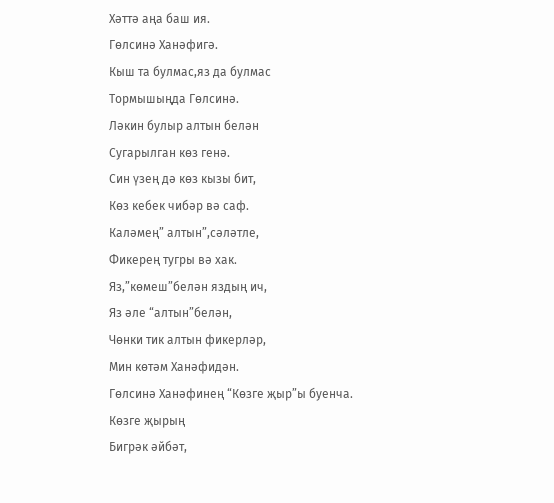Хәттә аңа баш ия.
Гөлсинә Ханәфигә.
Кыш та булмас,яз да булмас
Тормышыңда Гөлсинә.
Ләкин булыр алтын белән
Сугарылган көз генә.
Син үзең дә көз кызы бит,
Көз кебек чибәр вә саф.
Каләмең” алтын”,сәләтле,
Фикерең тугры вә хак.
Яз,”көмеш”белән яздың ич,
Яз әле “алтын”белән,
Чөнки тик алтын фикерләр,
Мин көтәм Ханәфидән.
Гөлсинә Ханәфинең “Көзге җыр”ы буенча.
Көзге җырың
Бигрәк әйбәт,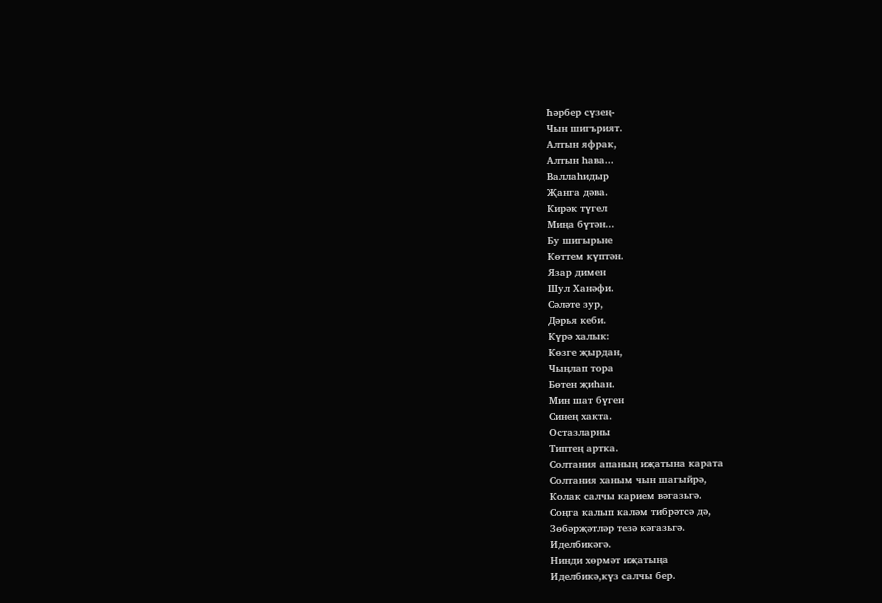Һәрбер сүзең-
Чын шигърият.
Алтын яфрак,
Алтын һава...
Валлаһидыр
Җанга дәва.
Кирәк түгел
Миңа бүтән...
Бу шигырьне
Көттем күптән.
Язар димен
Шул Ханәфи.
Сәләте зур,
Дәрья кеби.
Күрә халык:
Көзге җырдан,
Чыңлап тора
Бөтен җиһан.
Мин шат бүген
Синең хакта.
Остазларны
Типтең артка.
Солтания апаның иҗатына карата
Солтания ханым чын шагыйрә,
Колак салчы карием вәгазьгә.
Соңга калып каләм тибрәтсә дә,
Зөбәрҗәтләр тезә кәгазьгә.
Иделбикәгә.
Нинди хөрмәт иҗатыңа
Иделбикә,күз салчы бер.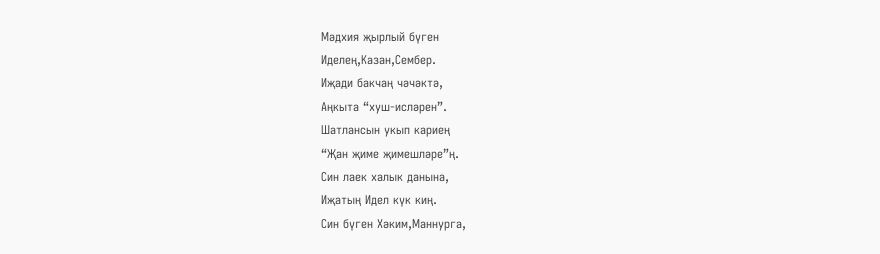Мәдхия җырлый бүген
Иделең,Казан,Сембер.
Иҗади бакчаң чәчәктә,
Аңкыта “хуш-исләрен”.
Шатлансын укып кариең
“Җан җиме җимешләре”ң.
Син лаек халык данына,
Иҗатың Идел күк киң.
Син бүген Хәким,Маннурга,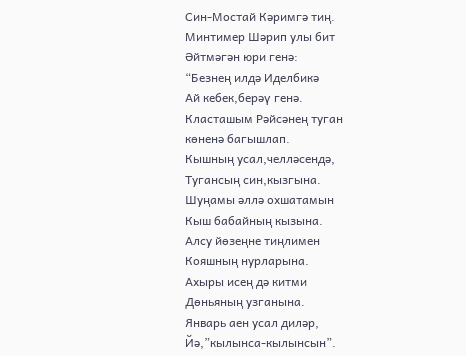Син-Мостай Кәримгә тиң.
Минтимер Шәрип улы бит
Әйтмәгән юри генә:
“Безнең илдә Иделбикә
Ай кебек,берәү генә.
Класташым Рәйсәнең туган
көненә багышлап.
Кышның усал,челләсендә,
Тугансың син,кызгына.
Шуңамы әллә охшатамын
Кыш бабайның кызына.
Алсу йөзеңне тиңлимен
Кояшның нурларына.
Ахыры исең дә китми
Дөньяның узганына.
Январь аен усал диләр,
Йә,”кылынса-кылынсын”.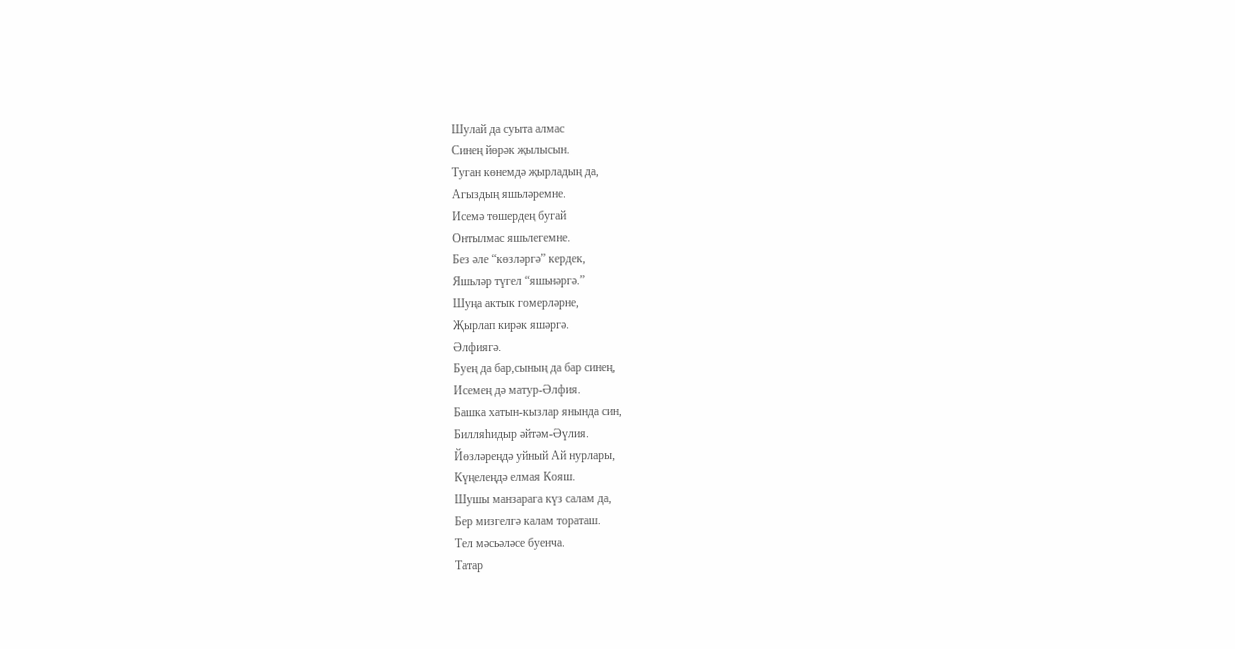Шулай да суыта алмас
Синең йөрәк җылысын.
Туган көнемдә җырладың да,
Агыздың яшьләремне.
Исемә төшердең бугай
Онтылмас яшьлегемне.
Без әле “көзләргә” кердек,
Яшьләр түгел “яшьнәргә.”
Шуңа актык гомерләрне,
Җырлап кирәк яшәргә.
Әлфиягә.
Буең да бар,сының да бар синең,
Исемең дә матур-Әлфия.
Башка хатын-кызлар янында син,
Билляһидыр әйтәм-Әүлия.
Йөзләреңдә уйный Ай нурлары,
Күңелеңдә елмая Кояш.
Шушы манзарага күз салам да,
Бер мизгелгә калам тораташ.
Тел мәсьәләсе буенча.
Татар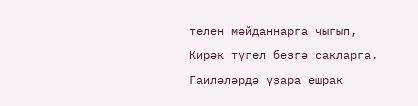телен мәйданнарга чыгып,
Кирәк түгел безгә сакларга.
Гаиләләрдә үзара ешрак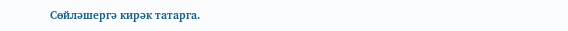Сөйләшергә кирәк татарга.